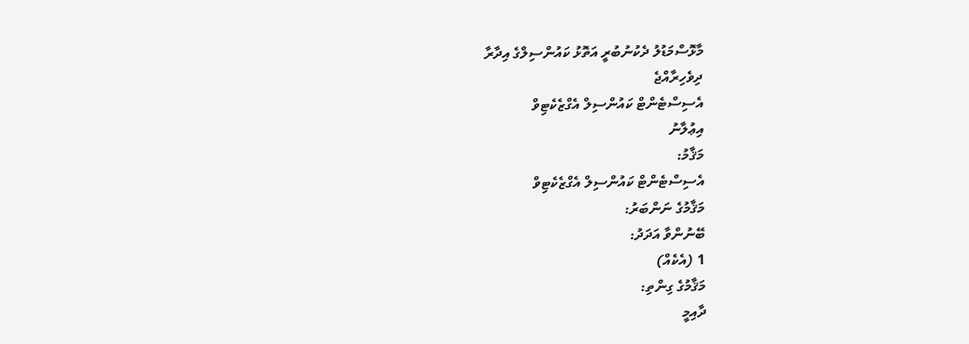މާޅޮސްމަޑުލު ދެކުނުބުރީ އަތޮޅު ކައުންސިލްގެ އިދާރާ
ދިވެހިރާއްޖެ
އެސިސްޓެންޓް ކައުންސިލް އެގްޒެކެޓިވް
އިޢުލާނު
މަޤާމު:
އެސިސްޓެންޓް ކައުންސިލް އެގްޒެކެޓިވް
މަޤާމުގެ ނަންބަރު:
ބޭނުންވާ އަދަދު:
1 (އެކެއް)
މަޤާމުގެ ގިންތި:
ދާއިމީ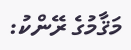މަޤާމުގެ ރޭންކު: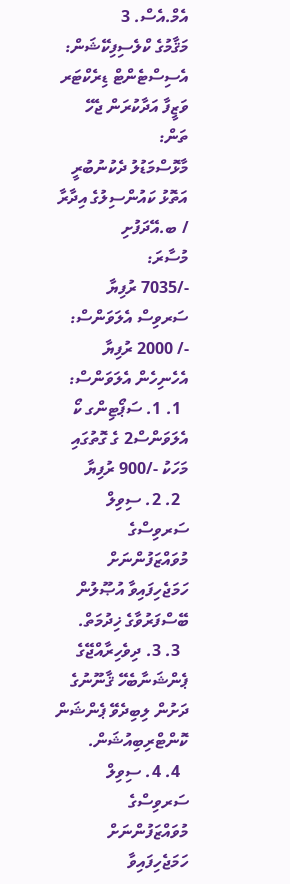އެމް.އެސް. 3
މަޤާމުގެ ކްލެސިފިކޭޝަން:
އެސިސްޓެންޓް ޑިރެކްޓަރ
ވަޒީފާ އަދާކުރަން ޖެހޭ ތަން:
މާޅޮސްމަޑުލު ދެކުނުބުރީ އަތޮޅު ކައުންސިލުގެ އިދާރާ / ބ.އޭދަފުށި
މުސާރަ:
-/7035 ރުފިޔާ
ސަރވިސް އެލަވަންސް:
-/ 2000 ރުފިޔާ
އެހެނިހެން އެލަވަންސް:
  1. 1. ސަޕޯޓިންގ ކޯ އެލަވަންސް2 ގެ ގޮތުގައި މަހަކު -/900 ރުފިޔާ
  2. 2. ސިވިލް ސަރވިސްގެ މުވައްޒަފުންނަށް ހަމަޖެހިފައިވާ އުޞޫލުން ބޭސްފަރުވާގެ ޚިދުމަތް.
  3. 3. ދިވެހިރާއްޖޭގެ ޕެންޝަނާބެހޭ ޤާނޫނުގެ ދަށުން ލިބިދެވޭ ޕެންޝަން ކޮންޓްރިބިއުޝަން.
  4. 4. ސިވިލް ސަރވިސްގެ މުވައްޒަފުންނަށް ހަމަޖެހިފައިވާ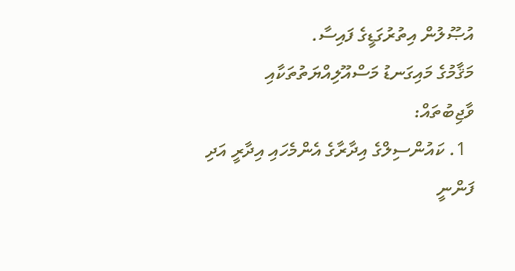އުޞޫލުން އިތުރުގަޑީގެ ފައިސާ.
މަޤާމުގެ މައިގަނޑު މަސްއޫލިއްޔަތުތަކާއި ވާޖިބުތައް:
  1. ކައުންސިލްގެ އިދާރާގެ އެންމެހައި އިދާރީ އަދި ފަންނީ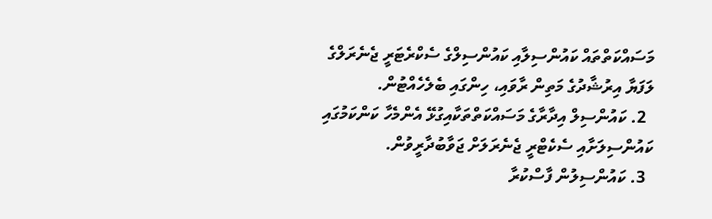މަސައްކަތްތައް ކައުންސިލާއި ކައުންސިލްގެ ސެކްރެޓަރީ ޖެނެރަލްގެ ލަފަޔާ އިރުޝާދުގެ މަތިން ރާވައި، ހިންގައި ބެލެހެއްޓުން.
  2. ކައުންސިލް އިދާރާގެ މަސައްކަތްތަކާއިގުޅޭ އެންމެހާ ކަންކަމުގައި ކައުންސިލަށާއި ސެކެޓްރީ ޖެނެރަލަށް ޖަވާބުދާރީވުން.
  3. ކައުންސިލުން ފާސްކުރާ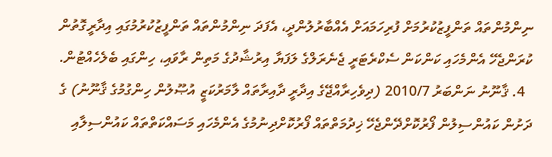ނިންމުންތައް ތަންފީޒުކުރުމަށް ފުރިހަމައަށް އެއްބާރުލުންދީ، އެފަދަ ނިންމުންތައް ތަންފީޒުކުރުމުގައި އިދާރީގޮތުން ކުރަންޖެހޭ އެންމެހައި ކަންކަން ސެކްރެޓަރީ ޖެނެރަލްގެ ލަފަޔާ އިރުޝާދުގެ މަތިން ރާވައި، ހިންގައި ބެލެހެއްޓުން.
  4. ޤާނޫނު ނަންބަރު 2010/7 (ދިވެހިރާއްޖޭގެ އިދާރީ ދާއިރާތައް ލާމަރުކަޒީ އުޞޫލުން ހިންގުމުގެ ޤާނޫނު) ގެ ދަށުން ކައުންސިލުން ފޯރުކޮށްދޭންޖެހޭ ޚިދުމަތްތައް ފޯރުކޮށްދިނުމުގެ އެންމެހައި މަސައްކަތްތައް ކައުންސިލާއި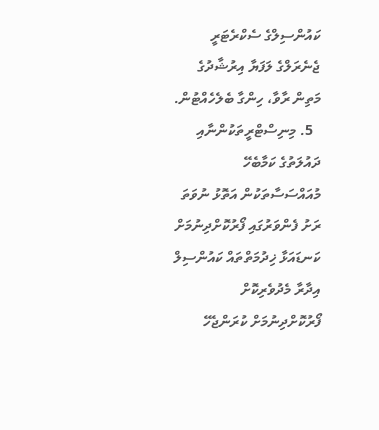ކައުންސިލްގެ ސެކްރެޓަރީ ޖެނެރަލްގެ ލަފަޔާ އިރުޝާދުގެ މަތިން ރާވާ، ހިންގާ ބެލެހެއްޓުން.
  5. މިނިސްޓްރީތަކުންނާއި ދައުލަތުގެ ކަމާބެހޭ މުއައްސަސާތަކުން އަތޮޅު ނުވަތަ ރަށު ފެންވަރުގައި ފޯރުކޮށްދިނުމަށް ކަނޑައަޅާ ޚިދުމަތްތައް ކައުންސިލް އިދާރާ މެދުވެރިކޮށް ފޯރުކޮށްދިނުމަށް ކުރަންޖެހޭ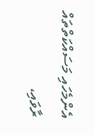އެންމެހައި މަސައްކަތްތައް ރާވައި،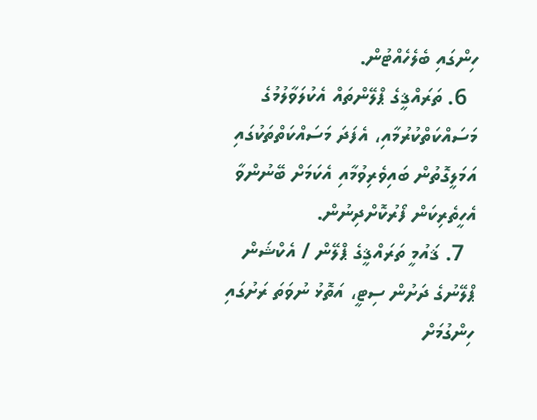ހިންގައި ބެލެހެއްޓުން.
  6. ތަރައްޤީގެ ޕްލޭންތައް އެކުލަވާލުމުގެ މަސައްކަތްކުރުމާއި، އެފަދަ މަސައްކަތްތަކުގައި އަމަލީގޮތުން ބައިވެރިވުމާއި އެކަމަށް ބޭނުންވާ އެހީތެރިކަން ފޯރުކޮށްދިނުން.
  7. ޤައުމީ ތަރައްޤީގެ ޕްލޭން / އެކްޝަން ޕްލޭނުގެ ދަށުން ސިޓީ، އަތޮޅު ނުވަތަ ރަށުގައި ހިންގުމަށް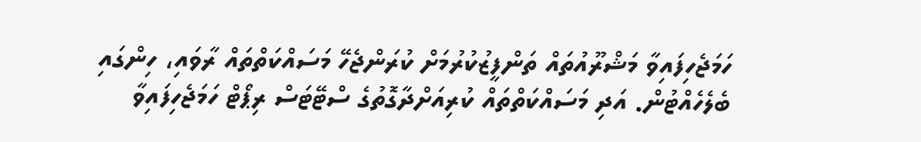ހަމަޖެހިފައިވާ މަޝްރޫއުތައް ތަންފީޒުކުރުމަށް ކުރަންޖެހޭ މަސައްކަތްތައް ރާވައި، ހިންގައި ބެލެހެއްޓުން. އަދި މަސައްކަތްތައް ކުރިއަށްދާގޮތުގެ ސްޓޭޓަސް ރިޕޯޓް ހަމަޖެހިފައިވާ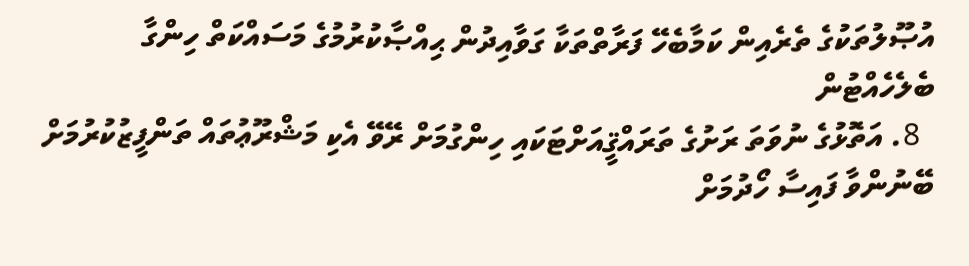އުޞޫލުތަކުގެ ތެރެއިން ކަމާބެހޭ ފަރާތްތަކާ ގަވާއިދުން ޙިއްޞާކުރުމުގެ މަސައްކަތް ހިންގާ ބެލެހެއްޓުން
  8. އަތޮޅުގެ ނުވަތަ ރަށުގެ ތަރައްޤީއަށްޓަކައި ހިންގުމަށް ރޭވޭ އެކި މަޝްރޫޢުތައް ތަންފީޒުކުރުމަށް ބޭނުންވާ ފައިސާ ހޯދުމަށް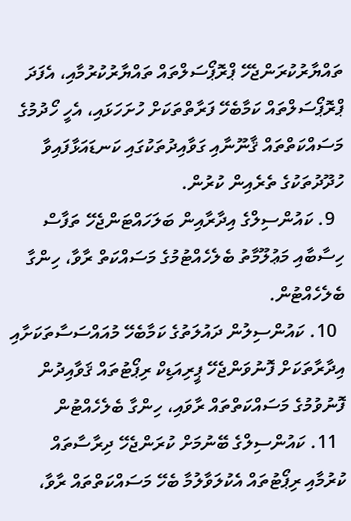ތައްޔާރުކުރަންޖެހޭ ޕްރޮޕޯސަލްތައް ތައްޔާރުކުރުމާއި، އެފަދަ ޕްރޮޕޯސަލްތައް ކަމާބެހޭ ފަރާތްތަކަށް ހުށަހަޅައި، އެހީ ހޯދުމުގެ މަސައްކަތްތައް ޤާނޫނާއި ގަވާއިދުތަކުގައި ކަނޑައަޅާފައިވާ ހުދޫދުތަކުގެ ތެރެއިން ކުރުން.
  9. ކައުންސިލްގެ އިދާރާއިން ބަލަހައްޓަންޖެހޭ ތަފާސް ހިސާބާއި މަޢުލޫމާތު ބެލެހެއްޓުމުގެ މަސައްކަތް ރާވާ، ހިންގާ ބެލެހެއްޓުން.
  10. ކައުންސިލުން ދައުލަތުގެ ކަމާބެހޭ މުއައްސަސާތަކަށާއި އިދާރާތަކަށް ފޮނުވަންޖެހޭ ޕީރިއަޑިކް ރިޕޯޓުތައް ޤަވާއިދުން ފޮނުވުމުގެ މަސައްކަތްތައް ރާވައި، ހިންގާ ބެލެހެއްޓުން
  11. ކައުންސިލްގެ ބޭނުމަށް ކުރަންޖެހޭ ދިރާސާތައް ކުރުމާއި ރިޕޯޓުތައް އެކުލަވާލުމާ ބެހޭ މަސައްކަތްތައް ރާވާ،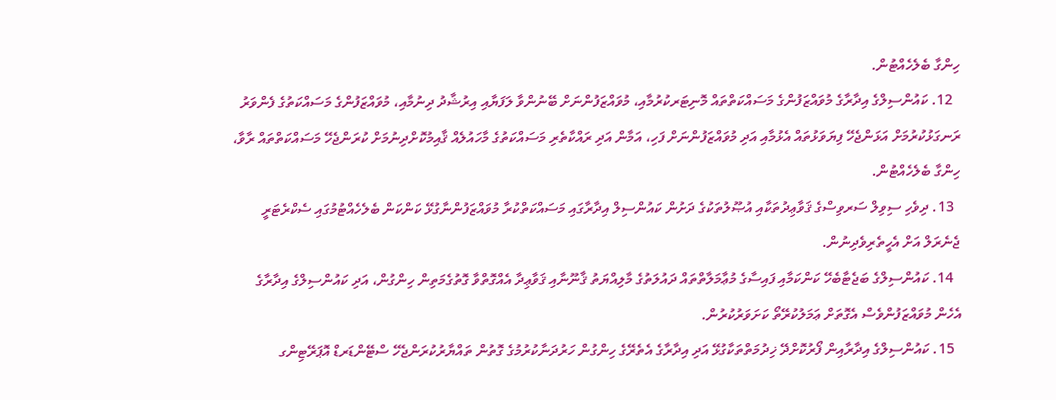ހިންގާ ބެލެހެއްޓުން.
  12. ކައުންސިލްގެ އިދާރާގެ މުވައްޒަފުންގެ މަސައްކަތްތައް މޮނިޓަރކުރުމާއި، މުވައްޒަފުންނަށް ބޭނުންވާ ލަފަޔާއި އިރުޝާދު ދިނުމާއި، މުވައްޒަފުންގެ މަސައްކަތުގެ ފެންވަރު ރަނގަޅުކުރުމަށް އަޅަންޖެހޭ ފިޔަވަޅުތައް އެޅުމާއި އަދި މުވައްޒަފުންނަށް ފަހި، އަމާން އަދި ރައްކާތެރި މަސައްކަތުގެ މާހައުލެއް ޤާއިމުކޮށްދިނުމަށް ކުރަންޖެހޭ މަސައްކަތްތައް ރާވާ، ހިންގާ ބެލެހެއްޓުން.
  13. ދިވެހި ސިވިލް ސަރވިސްގެ ޤަވާޢިދުތަކާއި އުޞޫލުތަކުގެ ދަށުން ކައުންސިލް އިދާރާގައި މަސައްކަތްކުރާ މުވައްޒަފުންނާގުޅޭ ކަންކަން ބެލެހެއްޓުމުގައި ސެކްރެޓަރީ ޖެނެރަލް އަށް އެހީތެރިވެދިނުން.
  14. ކައުންސިލްގެ ބަޖެޓާބެހޭ ކަންކަމާއި ފައިސާގެ މުޢާމަލާތްތައް ދައުލަތުގެ މާލިއްޔަތު ޤާނޫނާއި ޤަވާޢިދާ އެއްގޮތްވާ ގޮތުގެމަތިން ހިންގުން، އަދި ކައުންސިލްގެ އިދާރާގެ އެހެން މުވައްޒަފުންވެސް އެގޮތަށް ޢަމަލުކުރޭތޯ ކަށަވަރުކުރުން.
  15. ކައުންސިލްގެ އިދާރާއިން ފޯރުކޮށްދޭ ޚިދުމަތްތަކާގުޅޭ އަދި އިދާރާގެ އެތެރޭގެ ހިންގުން ހަރުދަނާކުރުމުގެ ގޮތުން ތައްޔާރުކުރަންޖެހޭ ސްޓޭންޑަރޑް އޮޕަރޭޓިންގ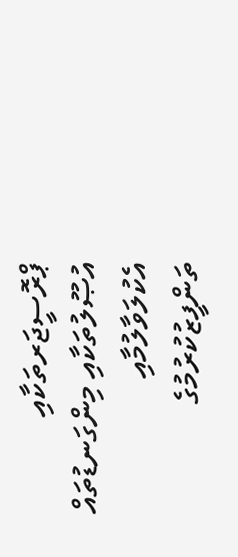ޕްރޮސީޖަރތަކާއި އުޞޫލުތަކާއި މިންގަނޑުތައް އެކުލަވާލުމާއި ތަންފީޒުކުރުމުގެ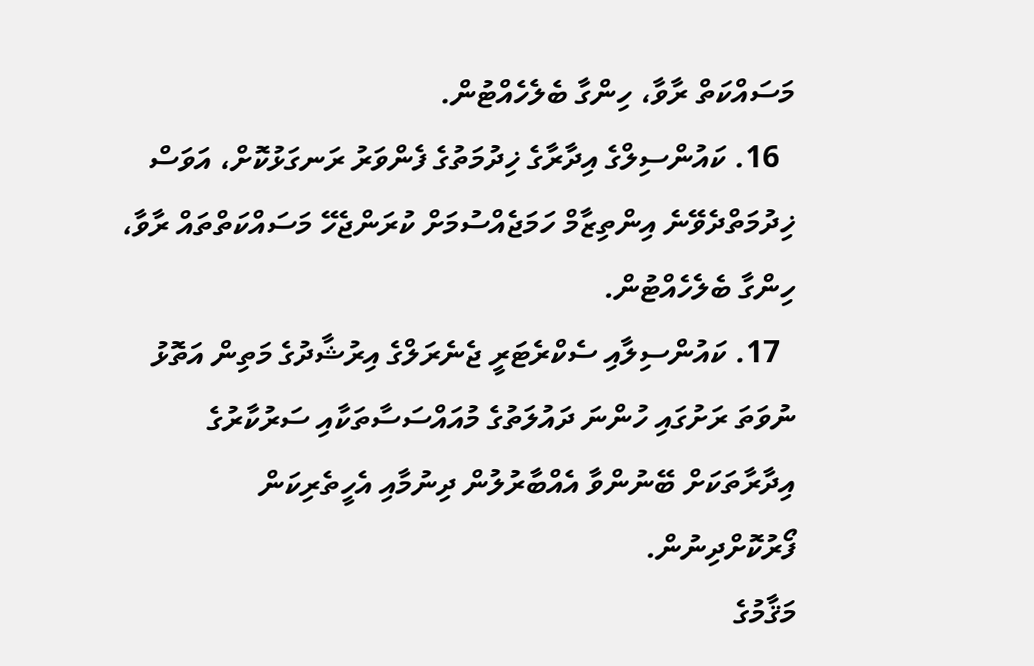މަސައްކަތް ރާވާ، ހިންގާ ބެލެހެއްޓުން.
  16. ކައުންސިލްގެ އިދާރާގެ ޚިދުމަތުގެ ފެންވަރު ރަނގަޅުކޮށް، އަވަސް ޚިދުމަތްދެވޭނެ އިންތިޒާމް ހަމަޖެއްސުމަށް ކުރަންޖެހޭ މަސައްކަތްތައް ރާވާ، ހިންގާ ބެލެހެއްޓުން.
  17. ކައުންސިލާއި ސެކްރެޓަރީ ޖެނެރަލްގެ އިރުޝާދުގެ މަތިން އަތޮޅު ނުވަތަ ރަށުގައި ހުންނަ ދައުލަތުގެ މުއައްސަސާތަކާއި ސަރުކާރުގެ އިދާރާތަކަށް ބޭނުންވާ އެއްބާރުލުން ދިނުމާއި އެހީތެރިކަން ފޯރުކޮށްދިނުން.
މަޤާމުގެ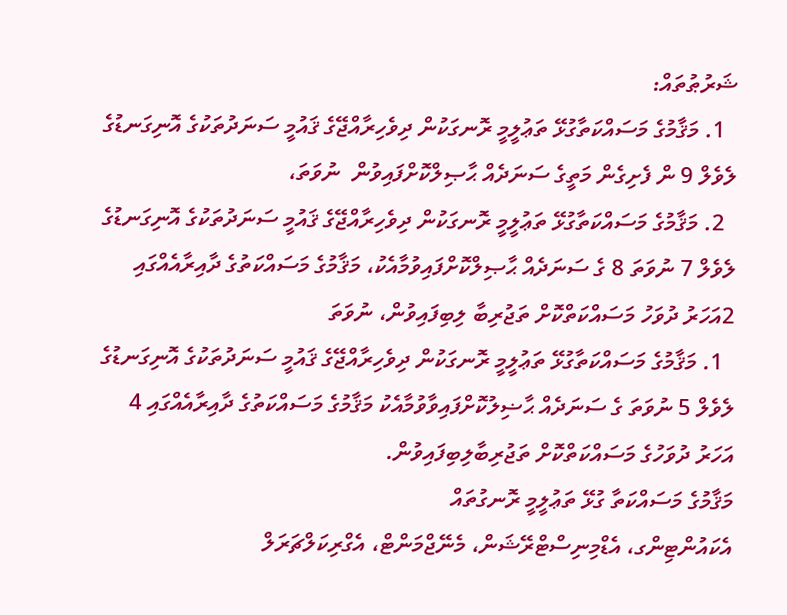ޝަރުޠުތައް:
  1. މަޤާމުގެ މަސައްކަތާގުޅޭ ތަޢުލީމީ ރޮނގަކުން ދިވެހިރާއްޖޭގެ ޤައުމީ ސަނަދުތަކުގެ އޮނިގަނޑުގެ ލެވެލް 9 ން ފެށިގެން މަތީގެ ސަނަދެއް ޙާޞިލްކޮށްފައިވުން  ނުވަތަ،
  2. މަޤާމުގެ މަސައްކަތާގުޅޭ ތަޢުލީމީ ރޮނގަކުން ދިވެހިރާއްޖޭގެ ޤައުމީ ސަނަދުތަކުގެ އޮނިގަނޑުގެ ލެވެލް 7 ނުވަތަ 8 ގެ ސަނަދެއް ޙާޞިލްކޮށްފައިވުމާއެކު، މަޤާމުގެ މަސައްކަތުގެ ދާއިރާއެއްގައި 2އަހަރު ދުވަހު މަސައްކަތްކޮށް ތަޖުރިބާ ލިބިފައިވުން، ނުވަތަ
  1. މަޤާމުގެ މަސައްކަތާގުޅޭ ތަޢުލީމީ ރޮނގަކުން ދިވެހިރާއްޖޭގެ ޤައުމީ ސަނަދުތަކުގެ އޮނިގަނޑުގެ ލެވެލް 5 ނުވަތަ ގެ ސަނަދެއް ޙާޟިލުކޮށްފައިވާވުމާއެކު މަޤާމުގެ މަސައްކަތުގެ ދާއިރާއެއްގައި 4 އަހަރު ދުވަހުގެ މަސައްކަތްކޮށް ތަޖުރިބާލިބިފައިވުން.
މަޤާމުގެ މަސައްކަތާ ގުޅޭ ތަޢުލީމީ ރޮނގުތައް
އެކައުންޓިންގ، އެޑްމިނިސްޓްރޭޝަން، މެނޭޖްމަންޓް، އެގްރިކަލްޗަރަލް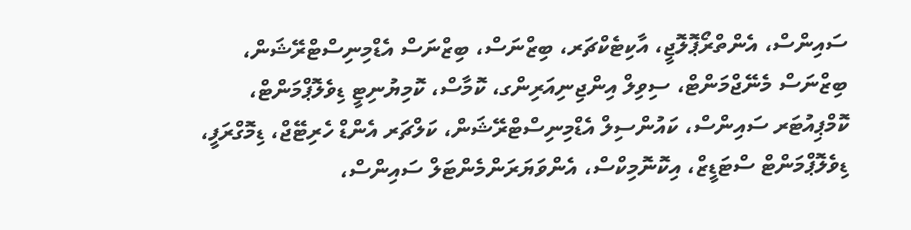ސައިންސް، އެންތްރޯޕޮލޮޖީ، އާކިޓެކްޗަރ، ބިޒްނަސް، ބިޒްނަސް އެޑްމިނިސްޓްރޭޝަން، ބިޒްނަސް މެނޭޖްމަންޓް، ސިވިލް އިންޖިނިއަރިންގ، ކޮމާސް، ކޮމިޔުނިޓީ ޑިވެލޮޕްމަންޓް، ކޮމްޕިއުޓަރ ސައިންސް، ކައުންސިލް އެޑްމިނިސްޓްރޭޝަން، ކަލްޗަރ އެންޑް ހެރިޓޭޖް، ޑިމޮގްރަފީ،  ޑިވެލޮޕްމަންޓް ސްޓަޑީޒް، އިކޮނޮމިކްސް، އެންވަޔަރަންމެންޓަލް ސައިންސް،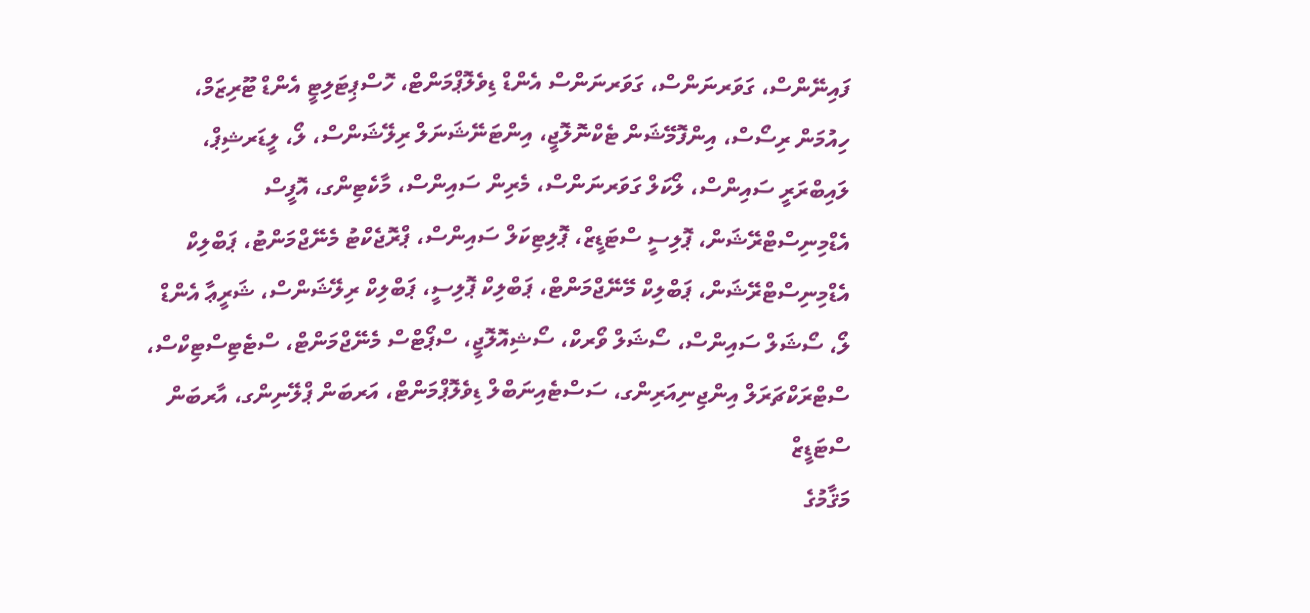ފައިނޭންސް، ގަވަރނަންސް، ގަވަރނަންސް އެންޑް ޑިވެލޮޕްމަންޓް، ހޮސްޕިޓަލިޓީ އެންޑް ޓޫރިޒަމް،  ހިއުމަން ރިސޯސް، އިންފޮމޭޝަން ޓެކްނޮލޮޖީ، އިންޓަނޭޝަނަލް ރިލޭޝަންސް، ލޯ، ލީޑަރޝިޕް، ލައިބްރަރީ ސައިންސް، ލޯކަލް ގަވަރނަންސް، މެރިން ސައިންސް، މާކެޓިންގ، އޮފީސް އެޑްމިނިސްޓްރޭޝަން، ޕޮލިސީ ސްޓަޑީޒް، ޕޮލިޓިކަލް ސައިންސް، ޕްރޮޖެކްޓު މެނޭޖްމަންޓު، ޕަބްލިކް އެޑްމިނިސްޓްރޭޝަން، ޕަބްލިކް މޭނޭޖްމަންޓް، ޕަބްލިކް ޕޮލިސީ، ޕަބްލިކް ރިލޭޝަންސް، ޝަރީޢާ އެންޑް ލޯ، ސޯޝަލް ސައިންސް، ސޯޝަލް ވޯރކް، ސޯޝިއޮލޮޖީ، ސްޕޯޓްސް މެނޭޖްމަންޓް، ސްޓެޓިސްޓިކްސް، ސްޓްރަކްޗަރަލް އިންޖިނިއަރިންގ، ސަސްޓެއިނަބްލް ޑިވެލޮޕްމަންޓް، އަރބަން ޕްލޭނިންގ، އާރބަން ސްޓަޑީޒް
މަޤާމުގެ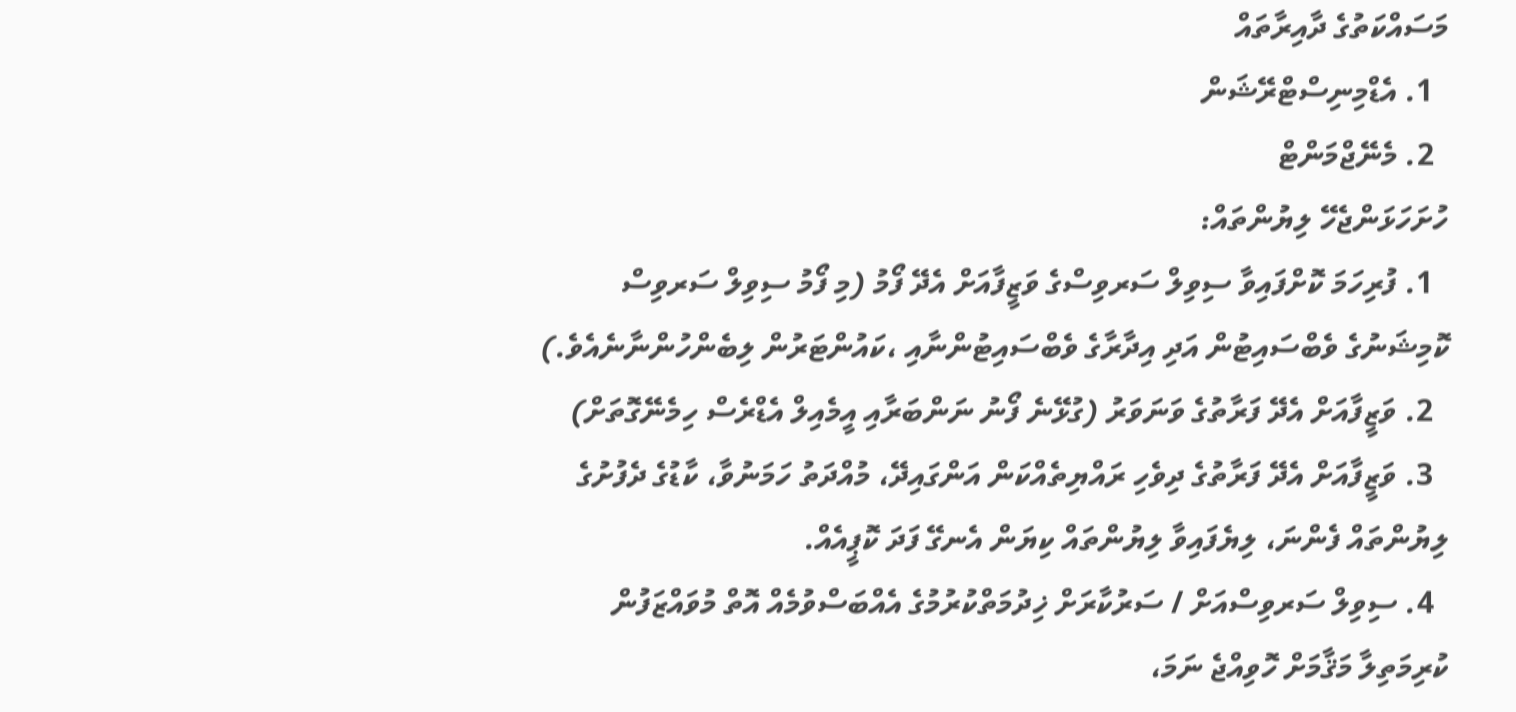މަސައްކަތުގެ ދާއިރާތައް
  1. އެޑްމިނިސްޓްރޭޝަން
  2. މެނޭޖްމަންޓް
ހުށަހަޅަންޖެހޭ ލިޔުންތައް:
  1. ފުރިހަމަ ކޮށްފައިވާ ސިވިލް ސަރވިސްގެ ވަޒީފާއަށް އެދޭ ފޯމު (މި ފޯމު ސިވިލް ސަރވިސް ކޮމިޝަނުގެ ވެބްސައިޓުން އަދި އިދާރާގެ ވެބްސައިޓުންނާއި ،ކައުންޓަރުން ލިބެންހުންނާނެއެވެ.)
  2. ވަޒީފާއަށް އެދޭ ފަރާތުގެ ވަނަވަރު (ގުޅޭނެ ފޯނު ނަންބަރާއި އީމެއިލް އެޑްރެސް ހިމެނޭގޮތަށް)
  3. ވަޒީފާއަށް އެދޭ ފަރާތުގެ ދިވެހި ރައްޔިތެއްކަން އަންގައިދޭ، މުއްދަތު ހަމަނުވާ، ކާޑުގެ ދެފުށުގެ ލިޔުންތައް ފެންނަ، ލިޔެފައިވާ ލިޔުންތައް ކިޔަން އެނގޭ ފަދަ ކޮޕީއެއް.
  4. ސިވިލް ސަރވިސްއަށް / ސަރުކާރަށް ޚިދުމަތްކުރުމުގެ އެއްބަސްވުމެއް އޮތް މުވައްޒަފުން ކުރިމަތިލާ މަޤާމަށް ހޮވިއްޖެ ނަމަ،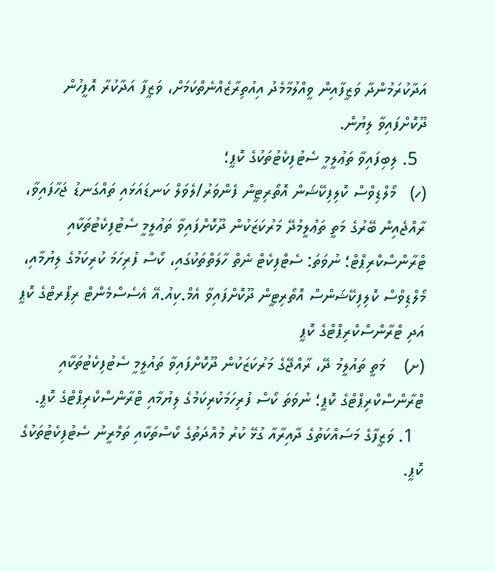އަދާކުރަމުންދާ ވަޒީފާއިން ވީއްލުމާމެދު އިއުތިރާޒެއްނެތްކަމަށް، ވަޒީފާ އަދާކުރާ އޮފީހުން ދޫކޮށްފައިވާ ލިޔުން.
  5. ލިބިފައިވާ ތަޢުލީމީ ސެޓުފިކެޓުތަކުގެ ކޮޕީ؛
(ހ)   މޯލްޑިވްސް ކޮލިފިކޭޝަން އޮތޯރިޓީން ފެންވަރު/ލެވަލް ކަނޑައަޅައި ތައްގަނޑު ޖަހާފައިވާ، ރާއްޖެއިން ބޭރުގެ މަތީ ތަޢުލީމުދޭ މަރުކަޒަކުން ދޫކޮށްފައިވާ ތަޢުލީމީ ސެޓުފިކެޓުތަކާއި ޓްރާންސްކްރިޕްޓް؛ ނުވަތަ: ސެޓްފިކެޓް ނެތް ހާލަތްތަކުގައި، ކޯސް ފުރިހަމަ ކުރިކަމުގެ ލިޔުމާއި، މޯލްޑިވްސް ކޮލިފިކޭޝަންސް އޮތޯރިޓީން ދޫކޮށްފައިވާ އެމް.ކިއު.އޭ އެސެސްމެންޓް ރިޕޯރޓްގެ ކޮޕީ އަދި ޓްރާންސްކްރިޕްޓްގެ ކޮޕީ
(ށ)    މަތީ ތައުލީމު ދޭ، ރާއްޖޭގެ މަރުކަޒަކުން ދޫކޮށްފައިވާ ތައުލީމީ ސެޓުފިކެޓުތަކާއި ޓްރާންސްކްރިޕްޓްގެ ކޮޕީ؛ ނުވަތަ ކޯސް ފުރިހަމަކުރިކަމުގެ ލިޔުމާއި ޓްރާންސްކްރިޕްޓްގެ ކޮޕީ.
  1. ވަޒީފާގެ މަސައްކަތުގެ ދާއިރާއާ ގުޅޭ ކުރު މުއްދަތުގެ ކޯސްތަކާއި ތަމްރީނު ސެޓުފިކެޓުތަކުގެ ކޮޕީ.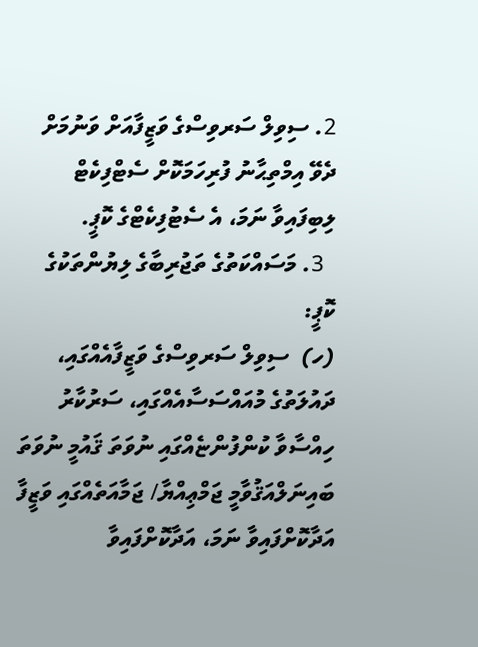2. ސިވިލް ސަރވިސްގެ ވަޒީފާއަށް ވަނުމަށް ދެވޭ އިމްތިޙާނު ފުރިހަމަކޮށް ސެޓްފިކެޓް ލިބިފައިވާ ނަމަ، އެ ސެޓުފިކެޓްގެ ކޮޕީ.
  3. މަސައްކަތުގެ ތަޖުރިބާގެ ލިޔުންތަކުގެ ކޮޕީ:
(ހ)  ސިވިލް ސަރވިސްގެ ވަޒީފާއެއްގައި، ދައުލަތުގެ މުއައްސަސާއެއްގައި، ސަރުކާރު ހިއްސާވާ ކުންފުންޏެއްގައި ނުވަތަ ޤައުމީ ނުވަތަ ބައިނަލްއަޤުވާމީ ޖަމްޢިއްޔާ/ ޖަމާއަތެއްގައި ވަޒީފާ އަދާކޮށްފައިވާ ނަމަ، އަދާކޮށްފައިވާ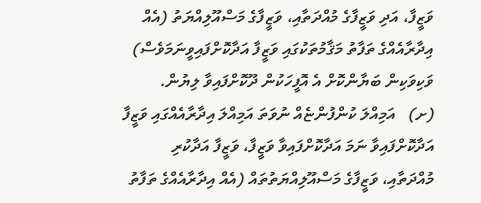ވަޒީފާ، އަދި ވަޒީފާގެ މުއްދަތާއި، ވަޒީފާގެ މަސްއޫލިއްޔަތު (އެއް އިދާރާއެއްގެ ތަފާތު މަޤާމުތަކުގައި ވަޒީފާ އަދާކޮށްފައިވީނަމަވެސް) ވަކިވަކިން ބަޔާންކޮށް އެ އޮފީހަކުން ދޫކޮށްފައިވާ ލިޔުން.
(ށ)   އަމިއްލަ ކުންފުންޏެއް ނުވަތަ އަމިއްލަ އިދާރާއެއްގައި ވަޒީފާ އަދާކޮށްފައިވާ ނަމަ އަދާކޮށްފައިވާ ވަޒީފާ، ވަޒީފާ އަދާކުރި މުއްދަތާއި، ވަޒީފާގެ މަސްއޫލިއްޔަތުތައް (އެއް އިދާރާއެއްގެ ތަފާތު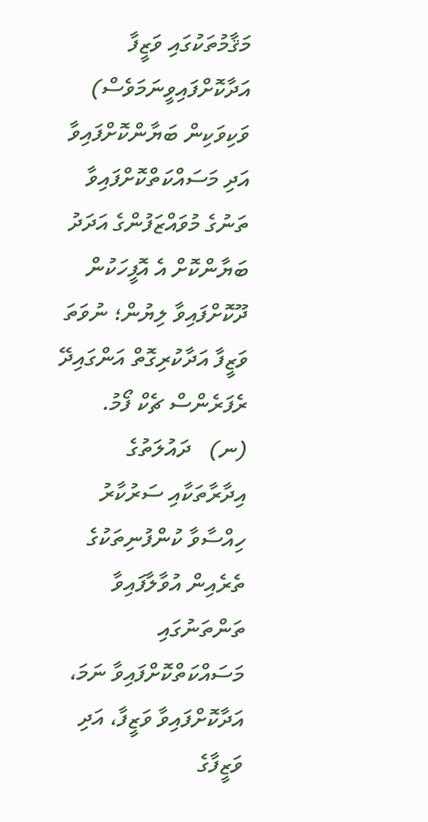މަޤާމުތަކުގައި ވަޒީފާ އަދާކޮށްފައިވީނަމަވެސް) ވަކިވަކިން ބަޔާންކޮށްފައިވާ އަދި މަސައްކަތްކޮށްފައިވާ ތަނުގެ މުވައްޒަފުންގެ އަދަދު ބަޔާންކޮށް އެ އޮފީހަކުން ދޫކޮށްފައިވާ ލިޔުން؛ ނުވަތަ ވަޒީފާ އަދާކުރިގޮތް އަންގައިދޭ ރެފަރެންސް ޗެކް ފޯމު.
(ނ)   ދައުލަތުގެ އިދާރާތަކާއި ސަރުކާރު ހިއްސާވާ ކުންފުނިތަކުގެ ތެރެއިން އުވާލާފައިވާ ތަންތަނުގައި މަސައްކަތްކޮށްފައިވާ ނަމަ،  އަދާކޮށްފައިވާ ވަޒީފާ، އަދި ވަޒީފާގެ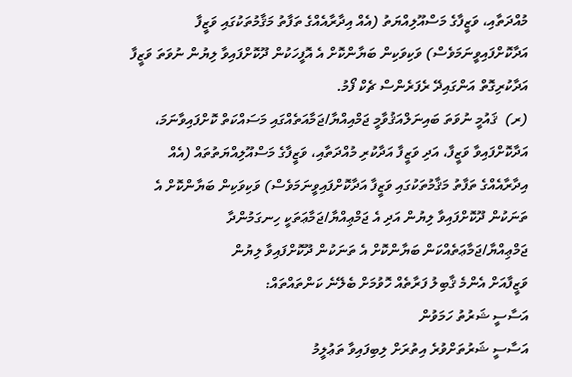މުއްދަތާއި، ވަޒީފާގެ މަސްއޫލިއްޔަތު (އެއް އިދާރާއެއްގެ ތަފާތު މަޤާމުތަކުގައި ވަޒީފާ އަދާކޮށްފައިވީނަމަވެސް) ވަކިވަކިން ބަޔާންކޮށް އެ އޮފީހަކުން ދޫކޮށްފައިވާ ލިޔުން ނުވަތަ ވަޒީފާ އަދާކުރިގޮތް އަންގައިދޭ ރެފަރެންސް ޗެކް ފޯމު.
(ރ)  ޤައުމީ ނުވަތަ ބައިނަލްއަޤުވާމީ ޖަމްއިއްޔާ/ޖަމާއަތެއްގައި މަސައްކަތް ކޮށްފައިވާނަމަ، އަދާކޮށްފައިވާ ވަޒީފާ، އަދި ވަޒީފާ އަދާކުރި މުއްދަތާއި، ވަޒީފާގެ މަސްއޫލިއްޔަތުތައް (އެއް އިދާރާއެއްގެ ތަފާތު މަޤާމުތަކުގައި ވަޒީފާ އަދާކޮށްފައިވީނަމަވެސް) ވަކިވަކިން ބަޔާންކޮށް އެ ތަނަކުން ދޫކޮށްފައިވާ ލިޔުން އަދި އެ ޖަމްޢިއްޔާ/ޖަމާޢަތަކީ ހިނގަމުންދާ ޖަމްޢިއްޔާ/ޖަމާޢަތެއްކަން ބަޔާންކޮށް އެ ތަނަކުން ދޫކޮށްފައިވާ ލިޔުން
ވަޒީފާއަށް އެންމެ ޤާބިލު ފަރާތެއް ހޮވުމަށް ބެލޭނެ ކަންތައްތައް:
އަސާސީ ޝަރުތު ހަމަވުން
އަސާސީ ޝަރުތަށްވުރެ އިތުރަށް ލިބިފައިވާ ތަޢުލީމު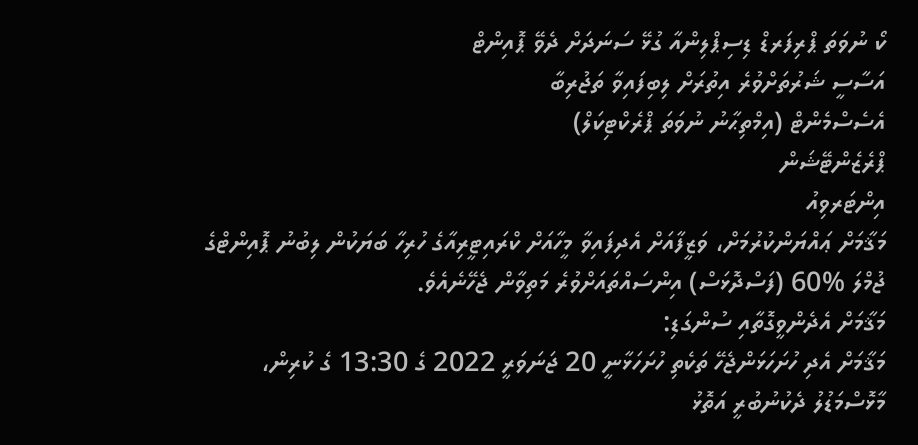ކޯ ނުވަތަ ޕްރިފަރޑް ޑިސިޕްލިންއާ ގުޅޭ ސަނަދަށް ދެވޭ ޕޮއިންޓް
އަސާސީ ޝަރުތަށްވުރެ އިތުރަށް ލިބިފައިވާ ތަޖުރިބާ
އެސެސްމެންޓް (އިމްތިޙާނު ނުވަތަ ޕްރެކްޓިކަލް)
ޕްރެޒެންޓޭޝަން
އިންޓަރވިއު
މަޤާމަށް ޢައްޔަންކުރުމަށް، ވަޒީފާއަށް އެދިފައިވާ މީހާއަށް ކްރައިޓީރިއާގެ ހުރިހާ ބަޔަކުން ލިބުނު ޕޮއިންޓްގެ ޖުމްލަ %60 (ފަސްދޮޅަސް) އިންސައްތައަށްވުރެ މަތިވާން ޖެހޭނެއެވެ.
މަޤާމަށް އެދެންވީގޮތާއި ސުންގަޑި:
މަޤާމަށް އެދި ހުށަހަޅަންޖެހޭ ތަކެތި ހުށަހަޅާނީ 20 ޖަނަވަރީ 2022 ގެ 13:30 ގެ ކުރިން، މާޅޮސްމަޑުލު ދެކުނުބުރީ އަތޮޅު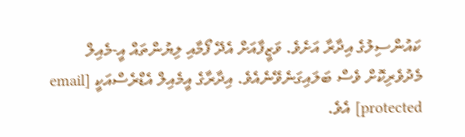ކައުންސިލުގެ އިދާރާ އަށެވެ. ވަޒީފާއަށް އެދޭ ފޯމާއި ލިޔުންތައް އީ-މެއިލް މެދުވެރިކޮށް ވެސް ބަލައިގަނެވޭނެއެވެ. އިދާރާގެ އީމެއިލް އެޑްރެސްއަކީ [email protected] އެވެ.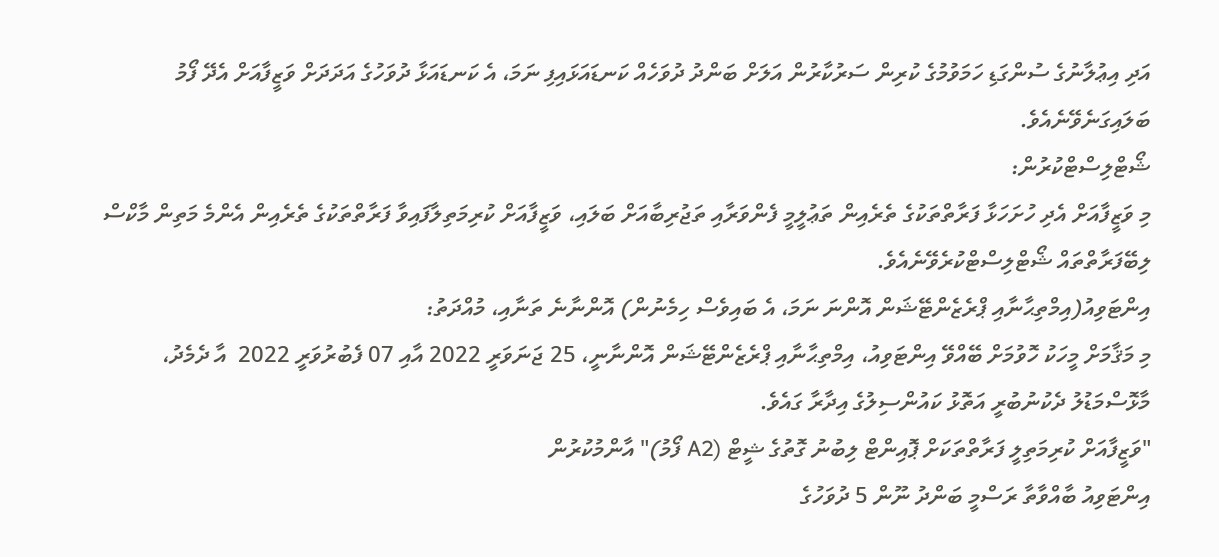އަދި އިޢުލާނުގެ ސުންގަޑި ހަމަވުމުގެ ކުރިން ސަރުކާރުން އަލަށް ބަންދު ދުވަހެއް ކަނޑައަޅައިފި ނަމަ، އެ ކަނޑައަޅާ ދުވަހުގެ އަދަދަށް ވަޒީފާއަށް އެދޭ ފޯމު ބަލައިގަނެވޭނެއެވެ.
ޝޯޓްލިސްޓްކުރުން:
މި ވަޒީފާއަށް އެދި ހުށަހަޅާ ފަރާތްތަކުގެ ތެރެއިން ތަޢުލީމީ ފެންވަރާއި ތަޖުރިބާއަށް ބަލައި، ވަޒީފާއަށް ކުރިމަތިލާފައިވާ ފަރާތްތަކުގެ ތެރެއިން އެންމެ މަތިން މާކްސް ލިބޭފަރާތްތައް ޝޯޓްލިސްޓްކުރެވޭނެއެވެ.
އިންޓަވިއު(އިމްތިޙާނާއި ޕްރެޒެންޓޭޝަން އޮންނަ ނަމަ، އެ ބައިވެސް ހިމެނުން) އޮންނާނެ ތަނާއި، މުއްދަތު:
މި މަޤާމަށް މީހަކު ހޮވުމަށް ބޭއްވޭ އިންޓަވިއު، އިމްތިޙާނާއި ޕްރެޒެންޓޭޝަން އޮންނާނީ، 25 ޖަނަވަރީ 2022 އާއި 07 ފެބުރުވަރީ 2022  އާ ދެމެދު، މާޅޮސްމަޑުލު ދެކުނުބުރީ އަތޮޅު ކައުންސިލުގެ އިދާރާ ގައެވެ.
"ވަޒީފާއަށް ކުރިމަތިލީ ފަރާތްތަކަށް ޕޮއިންޓް ލިބުނު ގޮތުގެ ޝީޓް (A2 ފޯމު)" އާންމުކުރުން
އިންޓަވިއު ބާއްވާތާ ރަސްމީ ބަންދު ނޫން 5 ދުވަހުގެ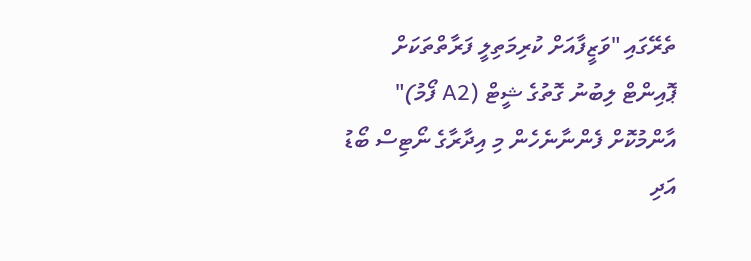ތެރޭގައި "ވަޒީފާއަށް ކުރިމަތިލީ ފަރާތްތަކަށް ޕޮއިންޓް ލިބުނު ގޮތުގެ ޝީޓް (A2 ފޯމު)" އާންމުކޮށް ފެންނާނެހެން މި އިދާރާގެ ނޯޓިސް ބޯޑު އަދި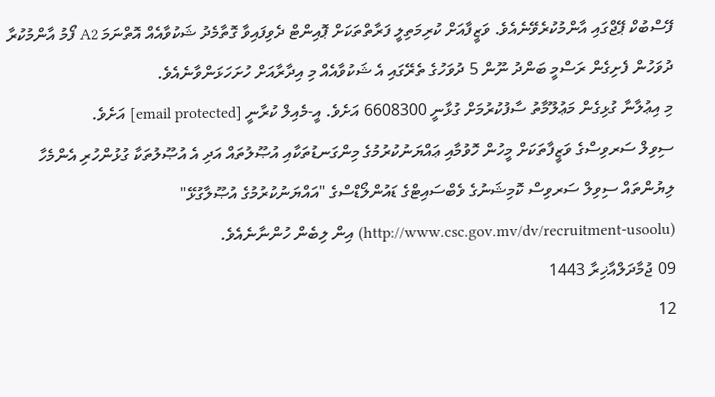ފޭސްބުކް ޕޭޖްގައި އާންމުކުރެވޭނެއެވެ. ވަޒީފާއަށް ކުރިމަތިލީ ފަރާތްތަކަށް ޕޮއިންޓް ދެވިފައިވާ ގޮތާމެދު ޝަކުވާއެއް އޮތްނަމަ A2 ފޯމު އާންމުކުރާ ދުވަހުން ފެށިގެން ރަސްމީ ބަންދު ނޫން 5 ދުވަހުގެ ތެރޭގައި އެ ޝަކުވާއެއް މި އިދާރާއަށް ހުށަހަޅަންވާނެއެވެ.
މި އިޢުލާނާ ގުޅިގެން މަޢުލޫމާތު ސާފުކުރުމަށް ގުޅާނީ 6608300 އަށެވެ. އީ-މެއިލް ކުރާނީ [email protected] އަށެވެ.
ސިވިލް ސަރވިސްގެ ވަޒީފާތަކަށް މީހުން ހޮވުމާއި ޢައްޔަނުކުރުމުގެ މިންގަނޑުތަކާއި އުޞޫލުތައް އަދި އެ އުޞޫލުތަކާ ގުޅުންހުރި އެންމެހާ ލިޔުންތައް ސިވިލް ސަރވިސް ކޮމިޝަނުގެ ވެބްސައިޓްގެ ޑައުންލޯޑްސްގެ "އައްޔަނުކުރުމުގެ އުޞޫލާގުޅޭ" (http://www.csc.gov.mv/dv/recruitment-usoolu) އިން ލިބެން ހުންނާނެއެވެ.
09 ޖުމާދަލްއާޚިރާ 1443
12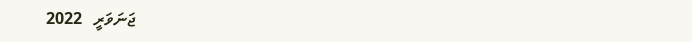ޖަނަވަރީ   2022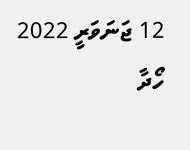12 ޖަނަވަރީ 2022
ހޯދާ